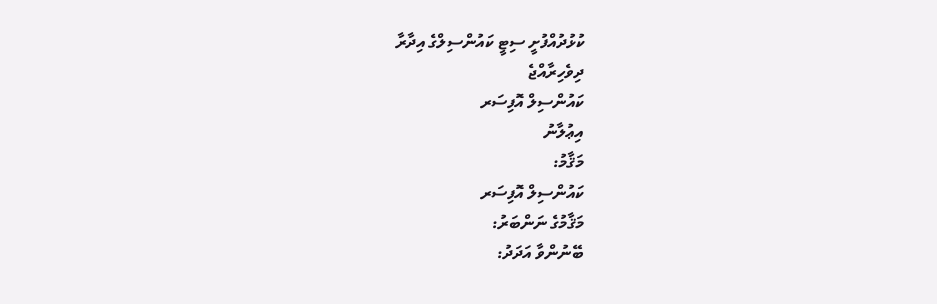ކުޅުދުއްފުށީ ސިޓީ ކައުންސިލްގެ އިދާރާ
ދިވެހިރާއްޖެ
ކައުންސިލް އޮފިސަރ
އިޢުލާނު
މަޤާމު:
ކައުންސިލް އޮފިސަރ
މަޤާމުގެ ނަންބަރު:
ބޭނުންވާ އަދަދު: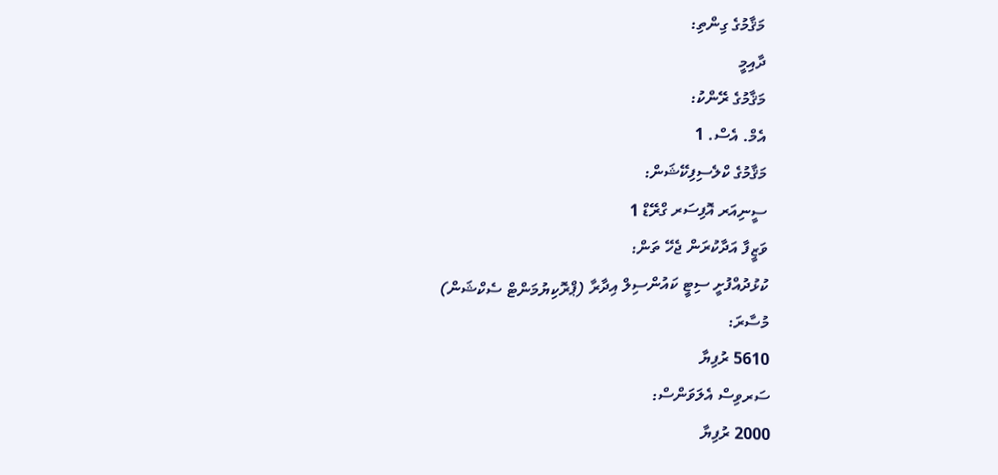މަޤާމުގެ ގިންތި:
ދާއިމީ
މަޤާމުގެ ރޭންކު:
އެމް. އެސް. 1
މަޤާމުގެ ކްލެސިފިކޭޝަން:
ސީނިއަރ އޮފިސަރ ގްރޭޑް 1
ވަޒީފާ އަދާކުރަން ޖެހޭ ތަން:
ކުޅުދުއްފުށީ ސިޓީ ކައުންސިލް އިދާރާ (ޕްރޮކިޔުމަންޓް ސެކްޝަން)
މުސާރަ:
5610 ރުފިޔާ
ސަރވިސް އެލަވަންސް:
2000 ރުފިޔާ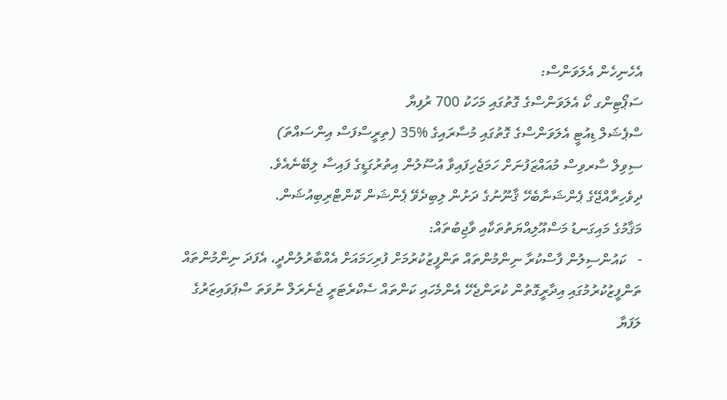އެހެނިހެން އެލަވަންސް:
ސަޕޯޓިންގ ކޯ އެލަވަންސްގެ ގޮތުގައި މަހަކު 700 ރުފިޔާ
ސްޕެޝަލް ޑިއުޓީ އެލަވަންސްގެ ގޮތުގައި މުސާރައިގެ %35 (ތިރީސްފަސް އިންސައްތަ)
ސިވިލް ސާރވިސް މުއައްޒަފުނަށް ހަމަޖެހިފައިވާ އުސޫލުން އިތުރުގަޑީގެ ފައިސާ ލިބޭނެއެވެ.
ދިވެހިރާއްޖޭގެ ޕެންޝަނާބެހޭ ޤާނޫނުގެ ދަށުން ލިބިދެވޭ ޕެންޝަން ކޮންޓްރިބިއުޝަން.
މަޤާމުގެ މައިގަނޑު މަސްއޫލިއްޔަތުތަކާއި ވާޖިބުތައް:
-   ކައުންސިލުން ފާސްކުރާ ނިންމުންތައް ތަންފީޒުކުރުމަށް ފުރިހަމައަށް އެއްބާރުލުންދީ، އެފަދަ ނިންމުންތައް ތަންފީޒުކުރުމުގައި އިދާރީގޮތުން ކުރަންޖެހޭ އެންމެހައި ކަންތައް ސެކްރެޓަރީ ޖެނެރަލް ނުވަތަ ސްޕަވައިޒަރުގެ ލަފަޔާ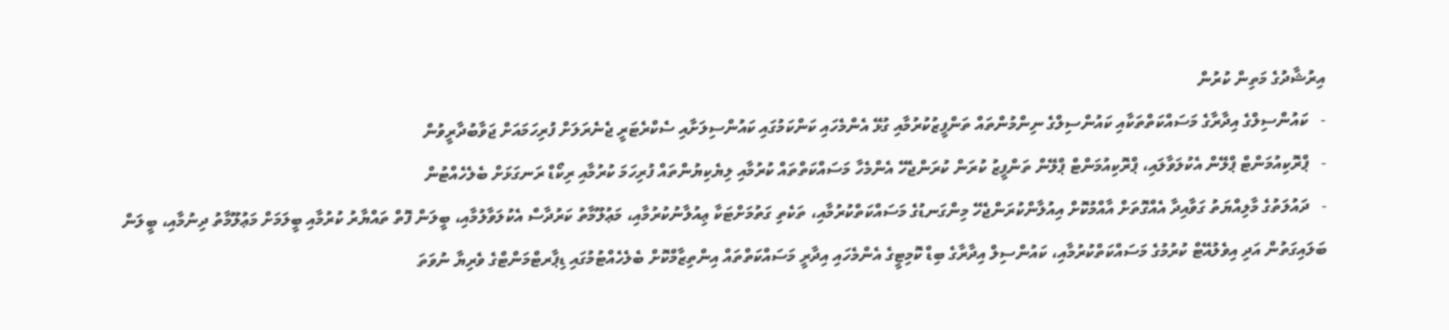އިރުޝާދުގެ މަތިން ކުރުން
-   ކައުންސިލްގެ އިދާރާގެ މަސައްކަތްތަކާއި ކައުންސިލްގެ ނިންމުންތައް ތަންފީޒުކުރުމާއި ގުޅޭ އެންމެހައި ކަންކަމުގައި ކައުންސިލަށާއި ސެކްރެޓަރީ ޖެނެރަލަށް ފުރިހަމައަށް ޖަވާބުދާރީވުން
-   ޕްރޮކިއުމަންޓް ޕްލޭން އެކުލަވާލައި، ޕްރޮކިއުމަންޓް ޕްލޭން ތަންފީޒު ކުރަން ކުރަންޖެހޭ އެންމެހާ މަސައްކަތްތައް ކުރުމާއި ލިޔެކިޔުންތައް ފުރިހަމަ ކުރުމާއި ރިކޯޑް ރަނގަޅަށް ބެލެހެއްޓުން
-   ދައުލަތުގެ މާލިއްޔަތު ގަވާއިދާ އެއްގޮތަށް އާއްމުކޮށް އިއުލާންކުރަންޖެހޭ މިންގަނޑުގެ މަސައްކަތްކުރުމާއި، ތަކެތި ގަތުމަށްޓަކާ ޢިއުލާނުކުރުމާއި، މަޢުލޫމާތު ކަރުދާސް އެކުލަވާލުމާއި، ބީލަން ފޮތް ތައްޔާރު ކުރުމާއި ބީލަމަށް މަޢުލޫމާތު ދިނުމާއި، ބީލަން ބަލައިގަތުން އަދި އިވެލުއޭޓް ކުރުމުގެ މަސައްކަތްކުރުމާއި، ކައުންސިލް އިދާރާގެ ބިޑް ކޮމިޓީގެ އެންމެހައި އިދާރީ މަސައްކަތްތައް އިންތިޒާމްކޮށް ބެލެހެއްޓުމުގައި ޑިޕާރޓްމަންޓްގެ ވެރިޔާ ނުވަތަ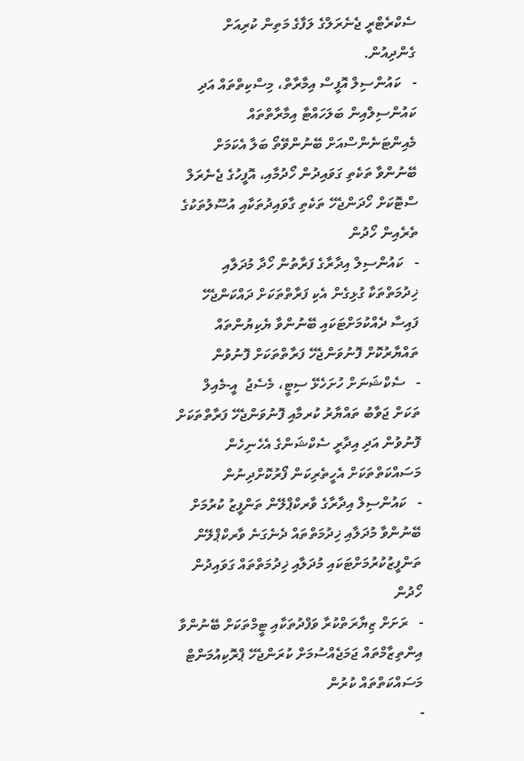ސެކްރެޓްރީ ޖެނެރަލްގެ ލަފާގެ މަތިން ކުރިއަށް ގެންދިއުން.
-   ކައުންސިލް އޮފީސް އިމާރާތް، މިސްކިތްތައް އަދި ކައުންސިލްއިން ބަލަހައްޓާ އިމާރާތްތައް މެއިންޓަނެންސްއަށް ބޭނުންވޭތޯ ބަލާ އެކަމަށް ބޭނުންވާ ތަކެތި ގަވައިދުން ހޯދުމާއި، އޮފީހުގެ ޖެނެރަލް ސްޓޮކަށް ހޯދަންޖެހޭ ތަކެތި ގާވައިދުތަކާއި އުސޫލުތަކުގެ ތެރެއިން ހޯދުން
-   ކައުންސިލް އިދާރާގެ ފަރާތުން ހޯދާ މުދަލާއި ޚިދުމަތްތަކާ ގުޅިގެން އެކި ފަރާތްތަކަށް ދައްކަންޖެހޭ ފައިސާ ދެއްކުމަށްޓަކައި ބޭނުންވާ ޔެކިޔުންތައް ތައްޔާރުކޮށް ފޮނުވަންޖެހޭ ފަރާތްތަކަށް ފޮނުވުން
-   ސެކްޝަނަށް ހުށަހެޅޭ ސިޓީ، މެސެޖު  އީ-މެއިލް ތަކަށް ޖަވާބު ތައްޔާރު ކުރމާއި ފޮނުވަންޖެހޭ ފަރާތްތަކަށް ފޮނުވުން އަދި އިދާރީ ސެކްޝަންގެ އެހެނިހެން މަސައްކަތްތަކަށް އެހީތެރިކަން ފޯރުކޮށްދިނުން
-   ކައުންސިލް އިދާރާގެ ވާރކްޕްލޭން ތަންފީޒު ކުރުމަށް ބޭނުންވާ މުދަލާއި ޚިދުމަތްތައް ދެނެގަނެ ވާރކްޕްލޭން ތަންފީޒުކުރުމަށްޓަކައި މުދަލާއި ޚިދުމަތްތައް ގަވައިދުން ހޯދުން
-   ރަށަށް ޒިޔާރަތްކުރާ ވަފްދުތަކާއި ޓީމްތަކަށް ބޭނުންވާ އިންތިޒާމްތައް ޖަމަޖެއްސުމަށް ކުރަންޖެހޭ ޕްރޮކިއުމަންޓް މަސައްކަތްތައް ކުރުން
-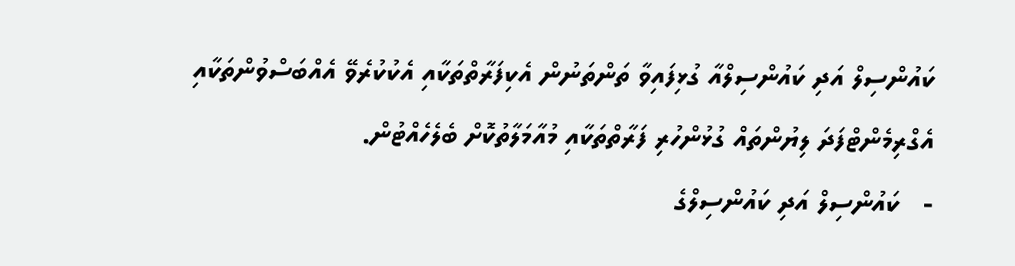ކައުންސިލް އަދި ކައުންސިލްއާ ގުޅިފައިވާ ތަންތަނުން އެކިފަރާތްތަކާއި އެކުކުރެވޭ އެއްބަސްވުންތަކާއި އެގްރިމެންޓްފަދަ ލިޔުންތައް ގުޅުންހުރި ފަރާތްތަކާއި މުއާމަލާތުކޮށް ބެލެހެއްޓުން.
-   ކައުންސިލް އަދި ކައުންސިލްގެ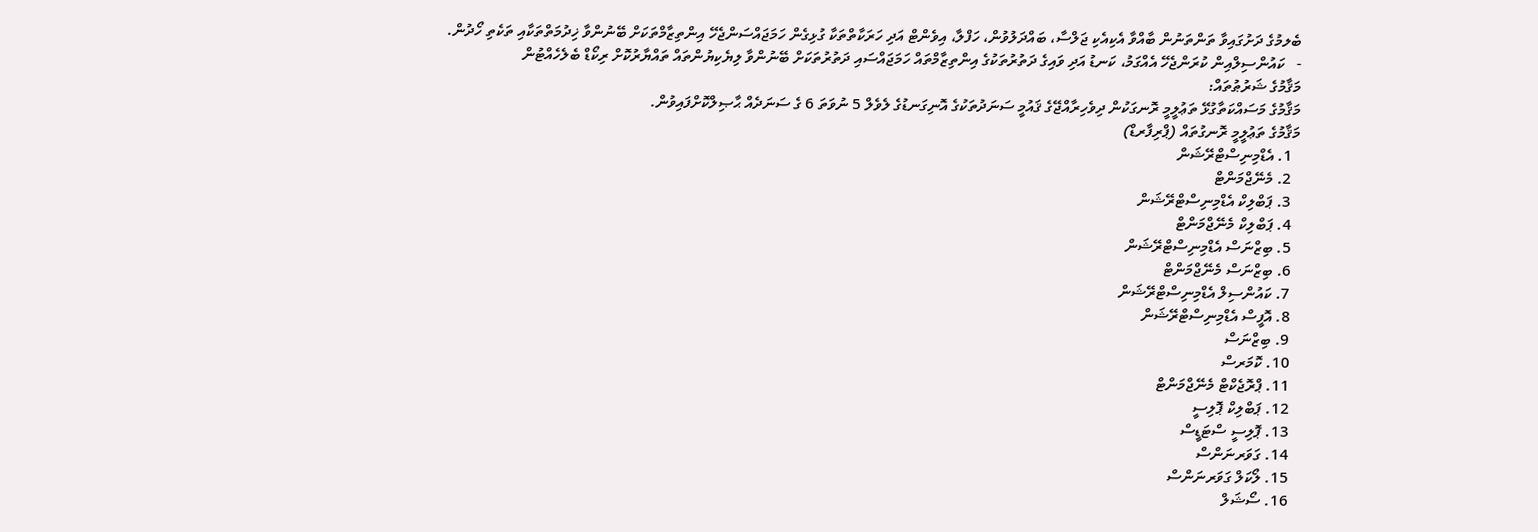ބެލމުގެ ދަށުގައިވާ ތަންތަނުން ބާއްވާ އެކިއެކި ޖަލްސާ، ބައްދަލުވުން، ހަފްލާ، އިވެންޓް އަދި ހަރަކާތްތަކާ ގުޅިގެން ހަމަޖައްސަންޖެހޭ އިންތިޒާމްތަކަށް ބޭނުންވާ ޚިދުމަތްތަކާއި ތަކެތި ހޯދުން.
-   ކައުންސިލްއިން ކުރަންޖެހޭ އެއްގަމު، ކަނޑު އަދި ވައިގެ ދަތުރުތަކުގެ އިންތިޒާމްތައް ހަމަޖައްސައި ދަތުރުތަކަށް ބޭނުންވާ ލިޔެކިޔުންތައް ތައްޔާރުކޮށް ރިކޯޑް ބެލެހެއްޓުން
މަޤާމުގެ ޝަރުޠުތައް:
މަޤާމުގެ މަސައްކަތާގުޅޭ ތަޢުލީމީ ރޮނގަކުން ދިވެހިރާއްޖޭގެ ޤައުމީ ސަނަދުތަކުގެ އޮނިގަނޑުގެ ލެވެލް 5 ނުވަތަ 6 ގެ ސަނަދެއް ޙާޞިލްކޮށްފައިވުން.
މަޤާމުގެ ތަޢުލީމީ ރޮނގުތައް (ޕްރިފާރޑް)
  1. އެޑްމިނިސްޓްރޭޝަން
  2. މެނޭޖްމަންޓް
  3. ޕަބްލިކް އެޑްމިނިސްޓްރޭޝަން
  4. ޕަބްލިކް މެނޭޖްމަންޓް
  5. ބިޒްނަސް އެޑްމިނިސްޓްރޭޝަން
  6. ބިޒްނަސް މެނޭޖްމަންޓް
  7. ކައުންސިލް އެޑްމިނިސްޓްރޭޝަން
  8. އޮފީސް އެޑްމިނިސްޓްރޭޝަން
  9. ބިޒްނަސް
  10. ކޮމަރސް
  11. ޕްރޮޖެކްޓް މެނޭޖްމަންޓް
  12. ޕަބްލިކް ޕޮލިސީ
  13. ޕޮލިސީ ސްޓަޑީސް
  14. ގަވަރނަންސް
  15. ލޯކަލް ގަވަރނަންސް
  16. ސޯޝަލް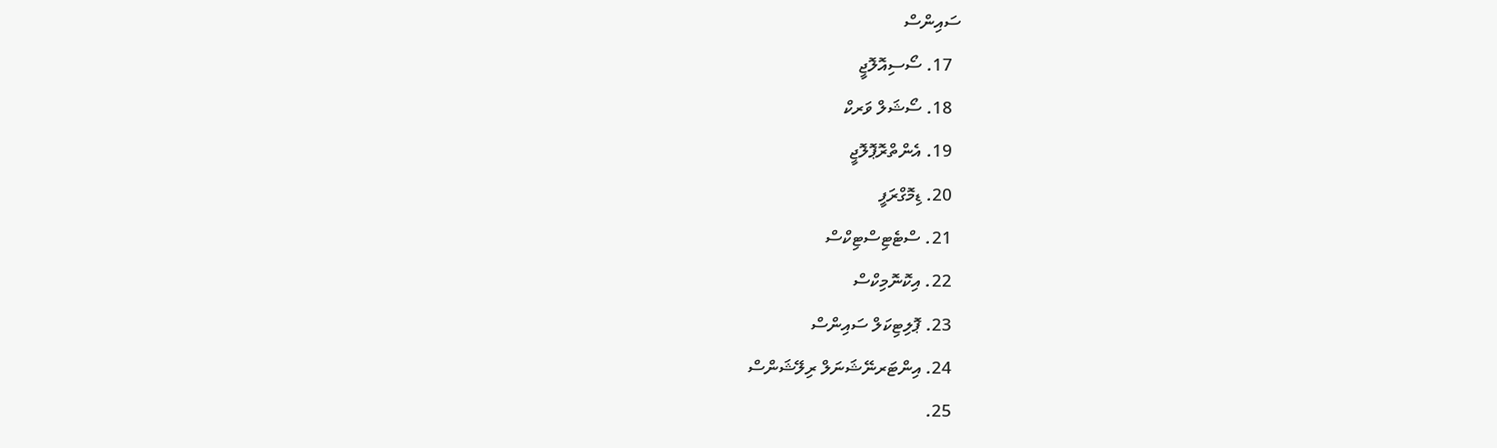ސައިންސް
  17. ސޯސިއޮލޮޖީ
  18. ސޯޝަލް ވަރކް
  19. އެންތްރޮޕޮލޮޖީ
  20. ޑިމޮގްރަފީ
  21. ސްޓެޓިސްޓިކްސް
  22. އިކޮނޮމިކްސް
  23. ޕޮލިޓިކަލް ސައިންސް
  24. އިންޓަރނޭޝަނަލް ރިލޭޝަންސް
  25.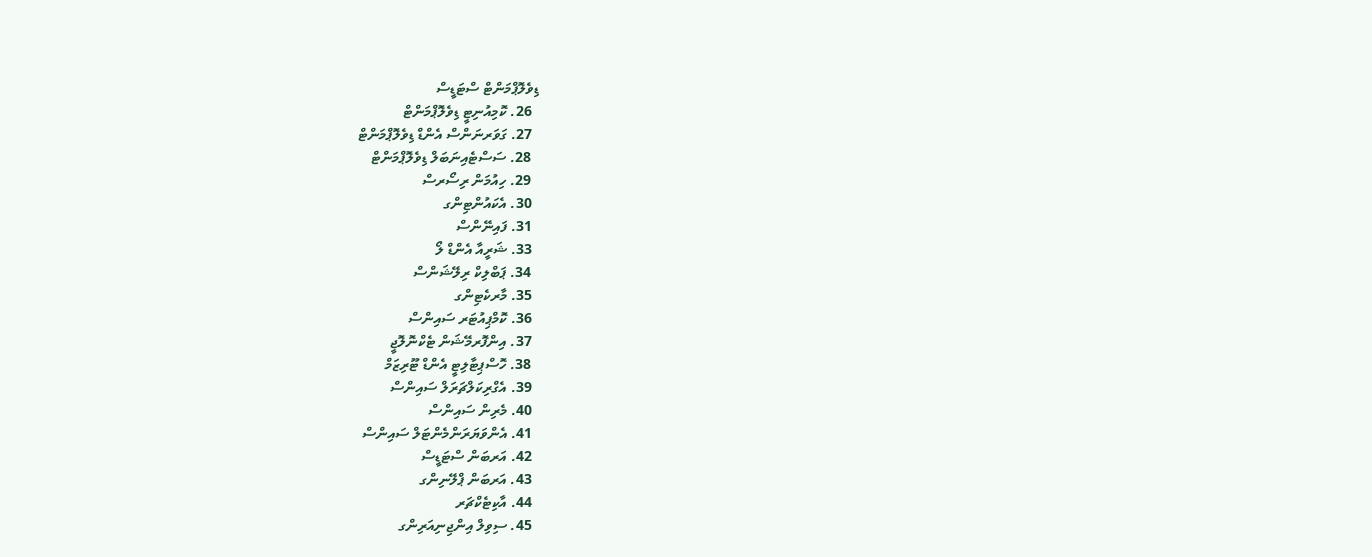ޑިވެލޮޕްމަންޓް ސްޓަޑީސް
  26. ކޮމިއުނިޓީ ޑިވެލޮޕްމަންޓް
  27. ގަވަރނަންސް އެންޑް ޑިވެލޮޕްމަންޓް
  28. ސަސްޓެއިނަބަލް ޑިވެލޮޕްމަންޓް
  29. ހިއުމަން ރިސޯރސް
  30. އެކައުންޓިންގ
  31. ފައިނޭންސް
  33. ޝަރީއާ އެންޑް ލޯ
  34. ޕަބްލިކް ރިލޭޝަންސް
  35. މާރކެޓިންގ
  36. ކޮމްޕިއުޓަރ ސައިންސް
  37. އިންފޮރމޭޝަން ޓެކްނޮލޮޖީ
  38. ހޮސްޕިޓާލިޓީ އެންޑް ޓޫރިޒަމް
  39. އެގްރިކަލްޗަރަލް ސައިންސް
  40. މެރިން ސައިންސް
  41. އެންވަޔަރަންމެންޓަލް ސައިންސް
  42. އަރބަން ސްޓަޑީސް
  43. އަރބަން ޕްލޭނިންގ
  44. އާކިޓެކްޗަރ
  45. ސިވިލް އިންޖިނިއަރިންގ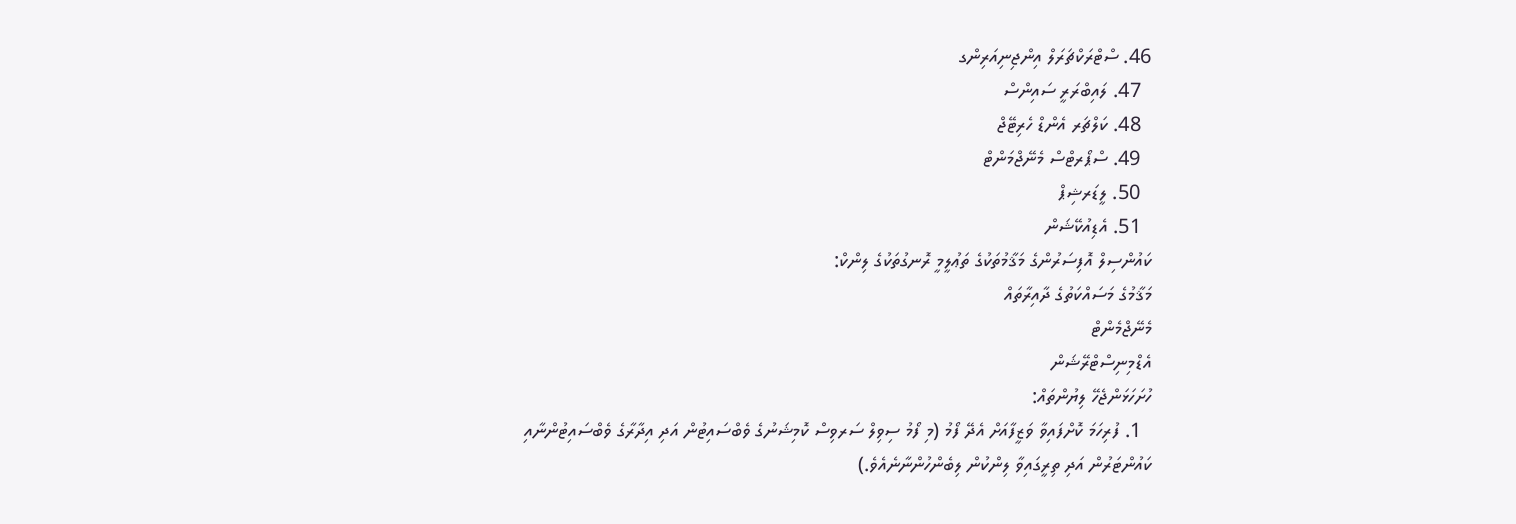46. ސްޓްރަކްޗަރަލް އިންޖިނިއަރިންގ
  47. ލައިބްރަރީ ސައިންސް
  48. ކަލްޗަރ އެންޑް ހެރިޓޭޖް
  49. ސްޕޯރޓްސް މެނޭޖްމަންޓް
  50. ލީޑަރޝިޕް
  51. އެޑިއުކޭޝަން
ކައުންސިލް އޮފިސަރުންގެ މަޤާމުތަކުގެ ތަޢުލީމީ ރޮނގުތަކުގެ ލިންކް:
މަޤާމުގެ މަސައްކަތުގެ ދާއިރާތައް
މެނޭޖްމެންޓް
އެޑްމިނިސްޓްރޭޝަން
ހުށަހަޅަންޖެހޭ ލިޔުންތައް:
  1. ފުރިހަމަ ކޮށްފައިވާ ވަޒީފާއަށް އެދޭ ފޯމު (މި ފޯމު ސިވިލް ސަރވިސް ކޮމިޝަނުގެ ވެބްސައިޓުން އަދި އިދާރާގެ ވެބްސައިޓުންނާއި ކައުންޓަރުން އަދި ތިރީގައިވާ ލިންކުން ލިބެންހުންނާނެއެވެ.)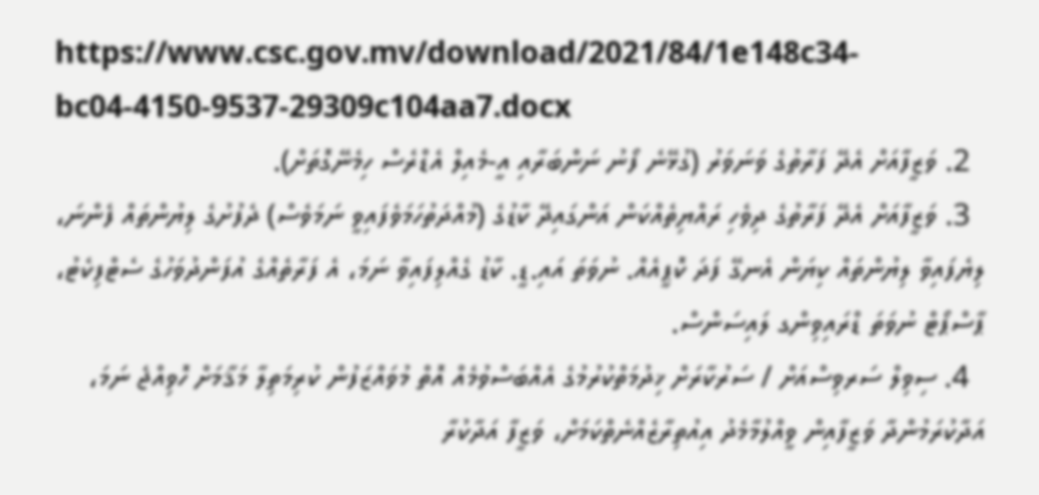https://www.csc.gov.mv/download/2021/84/1e148c34-bc04-4150-9537-29309c104aa7.docx
  2. ވަޒީފާއަށް އެދޭ ފަރާތުގެ ވަނަވަރު (ގުޅޭނެ ފޯނު ނަންބަރާއި އީ-މެއިލް އެޑްރެސް ހިމެނޭގޮތަށް).
  3. ވަޒީފާއަށް އެދޭ ފަރާތުގެ ދިވެހި ރައްޔިތެއްކަން އަންގައިދޭ ކާޑުގެ (މުއްދަތުހަމަވެފައިވީ ނަމަވެސް) ދެފުށުގެ ލިޔުންތައް ފެންނަ، ލިޔެފައިވާ ލިޔުންތައް ކިޔަން އެނގޭ ފަދަ ކޮޕީއެއް. ނުވަތަ އައި.ޑީ. ކާޑު ގެއްލިފައިވާ ނަމަ، އެ ފަރާތެއްގެ އުފަންދުވަހުގެ ސެޓްފިކެޓު، ޕާސްޕޯޓް ނުވަތަ ޑްރައިވިންގ ލައިސަންސް.
  4. ސިވިލް ސަރވިސްއަށް / ސަރުކާރަށް ޚިދުމަތްކުރުމުގެ އެއްބަސްވުމެއް އޮތް މުވައްޒަފުން ކުރިމަތިލާ މަޤާމަށް ހޮވިއްޖެ ނަމަ، އަދާކުރަމުންދާ ވަޒީފާއިން ވީއްލުމާމެދު އިއުތިރާޒެއްނެތްކަމަށް، ވަޒީފާ އަދާކުރާ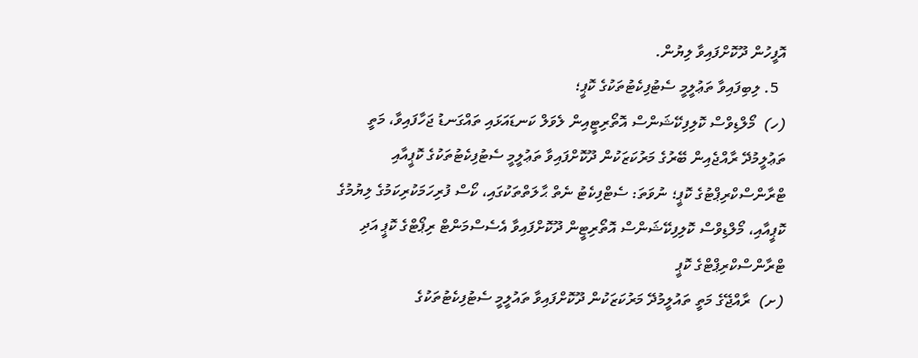އޮފީހުން ދޫކޮށްފައިވާ ލިޔުން.
  5. ލިބިފައިވާ ތަޢުލީމީ ސެޓުފިކެޓުތަކުގެ ކޮޕީ؛
(ހ)  މޯލްޑިވްސް ކޮލިފިކޭޝަންސް އޮތޯރިޓީއިން ލެވަލް ކަނޑައަޅައި ތައްގަނޑު ޖަހާފައިވާ، މަތީ ތަޢުލީމުދޭ ރާއްޖެއިން ބޭރުގެ މަރުކަޒަކުން ދޫކޮށްފައިވާ ތަޢުލީމީ ސެޓުފިކެޓުތަކުގެ ކޮޕީއާއި ޓްރާންސްކްރިޕްޓުގެ ކޮޕީ؛ ނުވަތަ: ސެޓްފިކެޓު ނެތް ޙާލަތްތަކުގައި، ކޯސް ފުރިހަމަކުރިކަމުގެ ލިޔުމުގެ ކޮޕީއާއި، މޯލްޑިވްސް ކޮލިފިކޭޝަންސް އޮތޯރިޓީން ދޫކޮށްފައިވާ އެސެސްމަންޓް ރިޕޯޓްގެ ކޮޕީ އަދި ޓްރާންސްކްރިޕްޓްގެ ކޮޕީ
(ށ)  ރާއްޖޭގެ މަތީ ތައުލީމުދޭ މަރުކަޒަކުން ދޫކޮށްފައިވާ ތައުލީމީ ސެޓުފިކެޓުތަކުގެ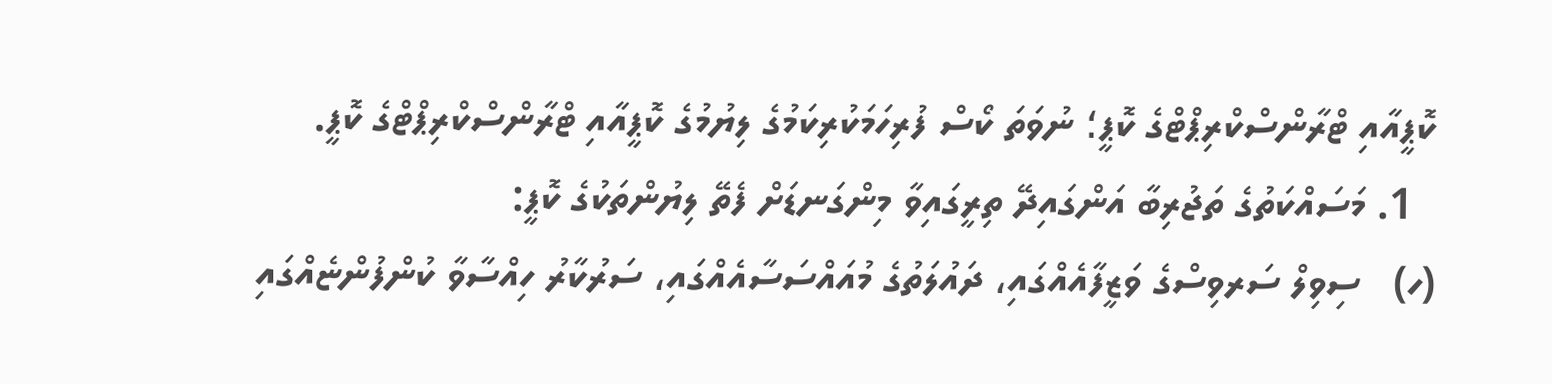ކޮޕީއާއި ޓްރާންސްކްރިޕްޓްގެ ކޮޕީ؛ ނުވަތަ ކޯސް ފުރިހަމަކުރިކަމުގެ ލިޔުމުގެ ކޮޕީއާއި ޓްރާންސްކްރިޕްޓްގެ ކޮޕީ.
  1. މަސައްކަތުގެ ތަޖުރިބާ އަންގައިދޭ ތިރީގައިވާ މިންގަނޑަށް ފެތޭ ލިޔުންތަކުގެ ކޮޕީ:
(ހ)   ސިވިލް ސަރވިސްގެ ވަޒީފާއެއްގައި، ދައުލަތުގެ މުއައްސަސާއެއްގައި، ސަރުކާރު ހިއްސާވާ ކުންފުންޏެއްގައި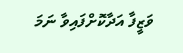ވަޒީފާ އަދާކޮށްފައިވާ ނަމަ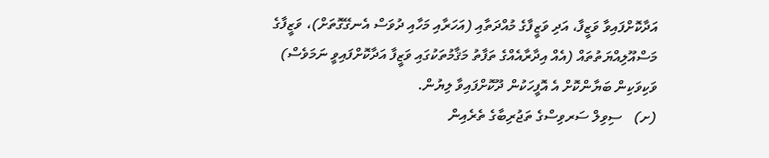އަދާކޮށްފައިވާ ވަޒީފާ، އަދި ވަޒީފާގެ މުއްދަތާއި (އަހަރާއި މަހާއި ދުވަސް އެނގޭގޮތަށް)، ވަޒީފާގެ މަސްއޫލިއްޔަތުތައް (އެއް އިދާރާއެއްގެ ތަފާތު މަޤާމުތަކުގައި ވަޒީފާ އަދާކޮށްފައިވީ ނަމަވެސް) ވަކިވަކިން ބަޔާންކޮށް އެ އޮފީހަކުން ދޫކޮށްފައިވާ ލިޔުން.
(ށ)   ސިވިލް ސަރވިސްގެ ތަޖުރިބާގެ ތެރެއިން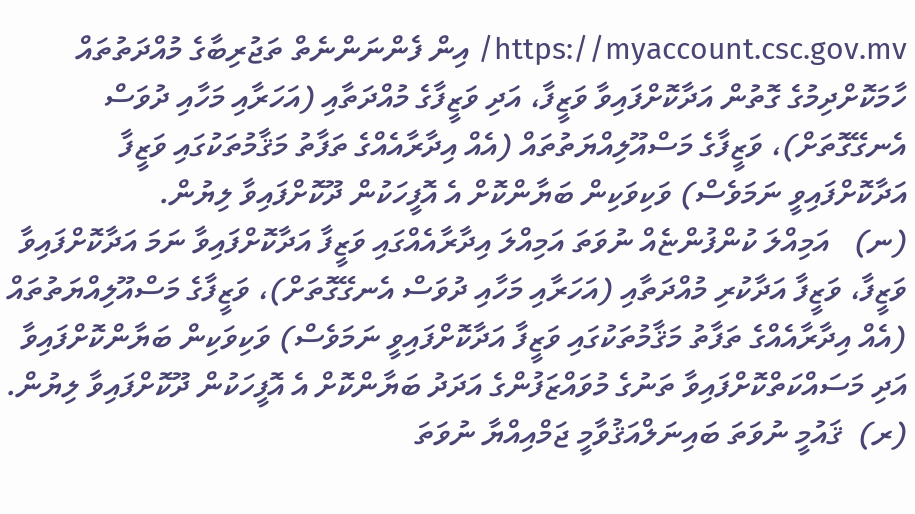https://myaccount.csc.gov.mv/ އިން ފެންނަންނެތް ތަޖުރިބާގެ މުއްދަތުތައް ހާމަކޮށްދިމުގެ ގޮތުން އަދާކޮށްފައިވާ ވަޒީފާ، އަދި ވަޒީފާގެ މުއްދަތާއި (އަހަރާއި މަހާއި ދުވަސް އެނގޭގޮތަށް)، ވަޒީފާގެ މަސްއޫލިއްޔަތުތައް (އެއް އިދާރާއެއްގެ ތަފާތު މަޤާމުތަކުގައި ވަޒީފާ އަދާކޮށްފައިވީ ނަމަވެސް) ވަކިވަކިން ބަޔާންކޮށް އެ އޮފީހަކުން ދޫކޮށްފައިވާ ލިޔުން.
(ނ)   އަމިއްލަ ކުންފުންޏެއް ނުވަތަ އަމިއްލަ އިދާރާއެއްގައި ވަޒީފާ އަދާކޮށްފައިވާ ނަމަ އަދާކޮށްފައިވާ ވަޒީފާ، ވަޒީފާ އަދާކުރި މުއްދަތާއި (އަހަރާއި މަހާއި ދުވަސް އެނގޭގޮތަށް)، ވަޒީފާގެ މަސްއޫލިއްޔަތުތައް (އެއް އިދާރާއެއްގެ ތަފާތު މަޤާމުތަކުގައި ވަޒީފާ އަދާކޮށްފައިވީ ނަމަވެސް) ވަކިވަކިން ބަޔާންކޮށްފައިވާ އަދި މަސައްކަތްކޮށްފައިވާ ތަނުގެ މުވައްޒަފުންގެ އަދަދު ބަޔާންކޮށް އެ އޮފީހަކުން ދޫކޮށްފައިވާ ލިޔުން.
(ރ)  ޤައުމީ ނުވަތަ ބައިނަލްއަޤުވާމީ ޖަމްއިއްޔާ ނުވަތަ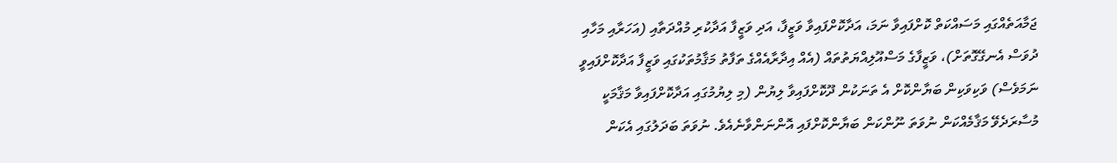ޖަމާއަތެއްގައި މަސައްކަތް ކޮށްފައިވާ ނަމަ، އަދާކޮށްފައިވާ ވަޒީފާ، އަދި ވަޒީފާ އަދާކުރި މުއްދަތާއި (އަހަރާއި މަހާއި ދުވަސް އެނގޭގޮތަށް)، ވަޒީފާގެ މަސްއޫލިއްޔަތުތައް (އެއް އިދާރާއެއްގެ ތަފާތު މަޤާމުތަކުގައި ވަޒީފާ އަދާކޮށްފައިވީ ނަމަވެސް) ވަކިވަކިން ބަޔާންކޮށް އެ ތަނަކުން ދޫކޮށްފައިވާ ލިޔުން (މި ލިޔުމުގައި އަދާކޮށްފައިވާ މަޤާމަކީ މުސާރަދެވޭ މަޤާމެއްކަން ނުވަތަ ނޫންކަން ބަޔާންކޮށްފައި އޮންނަންވާނެއެވެ. ނުވަތަ ބަދަލުގައި އެކަން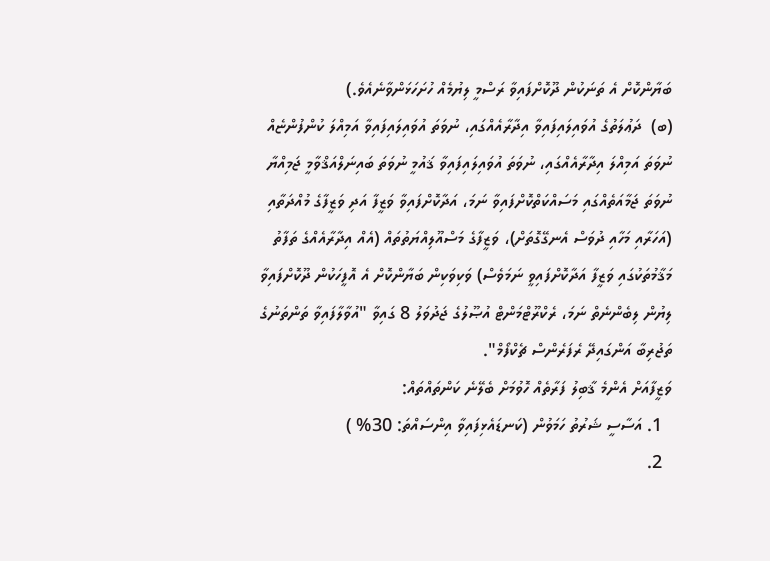ބަޔާންކޮށް އެ ތަނަކުން ދޫކޮށްފައިވާ ރަސްމީ ލިޔުމެއް ހުށަހަޅަންވާނެއެވެ.)
(ބ)  ދަޢުލަތުގެ އުވައިލައިފައިވާ އިދާރާއެއްގައި، ނުވަތަ އުވައިލައިފައިވާ އަމިއްލަ ކުންފުންޏެއް ނުވަތަ އަމިއްލަ އިދާރާއެއްގައި، ނުވަތަ އުވައިލައިފައިވާ ޤައުމީ ނުވަތަ ބައިނަލްއަޤްވާމީ ޖަމިއްޔާ ނުވަތަ ޖަމާއަތެއްގައި މަސައްކަތްކޮށްފައިވާ ނަމަ، އަދާކޮށްފައިވާ ވަޒީފާ އަދި ވަޒީފާގެ މުއްދަތާއި (އަހަރާއި މަހާއި ދުވަސް އެނގޭގޮތަށް)، ވަޒީފާގެ މަސްއޫލިއްޔަތުތައް (އެއް އިދާރާއެއްގެ ތަފާތު މަޤާމުތަކުގައި ވަޒީފާ އަދާކޮށްފައިވީ ނަމަވެސް) ވަކިވަކިން ބަޔާންކޮށް އެ އޮފީހަކުން ދޫކޮށްފައިވާ ލިޔުން ލިބެންނެތް ނަމަ، ރެކްރޫޓްމަންޓް އުޞޫލުގެ ޖަދުވަލު 8 ގައިވާ "އުވާލާފައިވާ ތަންތަނުގެ ތަޖުރިބާ އަންގައިދޭ ރެފަރެންސް ޗެކްފޯމް".
ވަޒީފާއަށް އެންމެ ޤާބިލު ފަރާތެއް ހޮވުމަށް ބެލޭނެ ކަންތައްތައް:
  1. އަސާސީ ޝަރުތު ހަމަވުން (ކަނޑައެޅިފައިވާ އިންސައްތަ: 30% )
  2.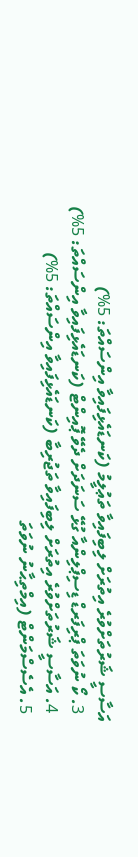އަސާސީ ޝަރުތަށްވުރެ އިތުރަށް ލިބިފައިވާ ތަޢުލީމު (ކަނޑައެޅިފައިވާ އިންސައްތަ: 5%)
  3. ކޯ ނުވަތަ ޕްރިފަރޑް ޑިސިޕްލިންއާ ގުޅޭ ސަނަދަށް ދެވޭ ޕޮއިންޓް (ކަނޑައެޅިފައިވާ އިންސައްތަ: 5%)
  4. އަސާސީ ޝަރުތަށްވުރެ އިތުރަށް ލިބިފައިވާ ތަޖުރިބާ (ކަނޑައެޅިފައިވާ އިންސައްތަ: 5%)
  5. އެސެސްމަންޓް (އިމްތިޙާނު ނުވަތަ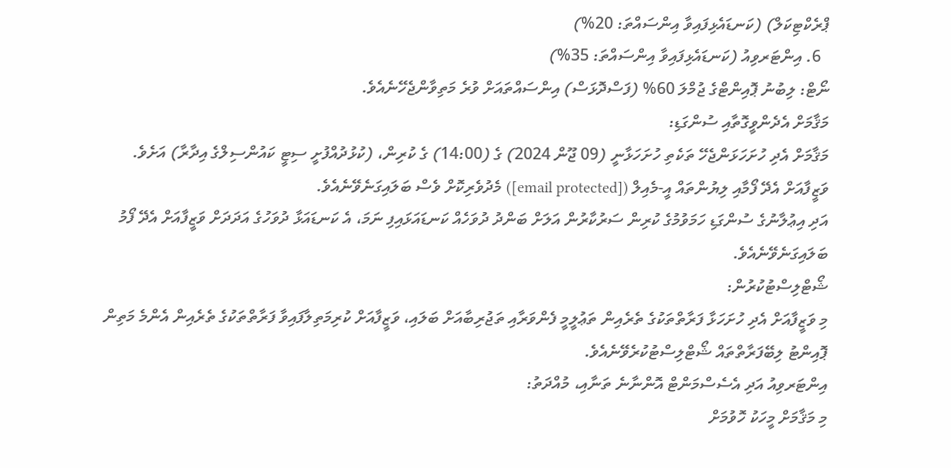ޕްރެކްޓިކަލް) (ކަނޑައެޅިފައިވާ އިންސައްތަ: 20%)
  6. އިންޓަރވިއު (ކަނޑައެޅިފައިވާ އިންސައްތަ: 35%)
ނޯޓް: ލިބުނު ޕޮއިންޓްގެ ޖުމްލަ 60% (ފަސްދޮޅަސް) އިންސައްތައަށް ވުރެ މަތިވާންޖެހޭނެއެވެ.
މަޤާމަށް އެދެންވީގޮތާއި ސުންގަޑި:
މަޤާމަށް އެދި ހުށަހަޅަންޖެހޭ ތަކެތި ހުށަހަޅާނީ (09 ޖޫން 2024) ގެ (14:00) ގެ ކުރިން، (ކުޅުދުއްފުށީ ސިޓީ ކައުންސިލްގެ އިދާރާ) އަށެވެ. ވަޒީފާއަށް އެދޭ ފޯމާއި ލިޔުންތައް އީ-މެއިލް ([email protected]) މެދުވެރިކޮށް ވެސް ބަލައިގަނެވޭނެއެވެ.
އަދި އިޢުލާނުގެ ސުންގަޑި ހަމަވުމުގެ ކުރިން ސަރުކާރުން އަލަށް ބަންދު ދުވަހެއް ކަނޑައަޅައިފި ނަމަ، އެ ކަނޑައަޅާ ދުވަހުގެ އަދަދަށް ވަޒީފާއަށް އެދޭ ފޯމު ބަލައިގަނެވޭނެއެވެ.
ޝޯޓްލިސްޓުކުރުން:
މި ވަޒީފާއަށް އެދި ހުށަހަޅާ ފަރާތްތަކުގެ ތެރެއިން ތަޢުލީމީ ފެންވަރާއި ތަޖުރިބާއަށް ބަލައި، ވަޒީފާއަށް ކުރިމަތިލާފައިވާ ފަރާތްތަކުގެ ތެރެއިން އެންމެ މަތިން ޕޮއިންޓު ލިބޭފަރާތްތައް ޝޯޓްލިސްޓުކުރެވޭނެއެވެ.
އިންޓަރވިއު އަދި އެސެސްމަންޓް އޮންނާނެ ތަނާއި، މުއްދަތު:
މި މަޤާމަށް މީހަކު ހޮވުމަށް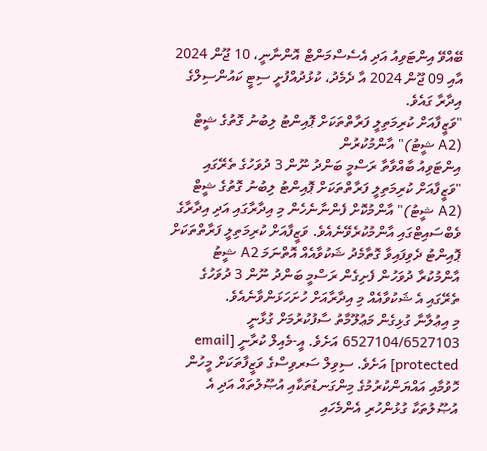ބޭއްވޭ އިންޓަވިއު އަދި އެސެސްމަންޓް އޮންނާނީ، 10 ޖޫން 2024 އާއި 09 ޖޫން 2024 އާ ދެމެދު، ކުޅުދުއްފުށީ ސިޓީ ކައުންސިލްގެ އިދާރާ ގައެވެ.
"ވަޒީފާއަށް ކުރިމަތިލީ ފަރާތްތަކަށް ޕޮއިންޓު ލިބުނު ގޮތުގެ ޝީޓް (A2 ޝީޓު)" އާންމުކުރުން
އިންޓަވިއު ބާއްވާތާ ރަސްމީ ބަންދު ނޫން 3 ދުވަހުގެ ތެރޭގައި "ވަޒީފާއަށް ކުރިމަތިލީ ފަރާތްތަކަށް ޕޮއިންޓު ލިބުނު ގޮތުގެ ޝީޓް (A2 ޝީޓު)" އާންމުކޮށް ފެންނާނެހެން މި އިދާރާގައި އަދި އިދާރާގެ ވެބްސައިޓްގައި އާންމުކުރެވޭނެއެވެ. ވަޒީފާއަށް ކުރިމަތިލީ ފަރާތްތަކަށް ޕޮއިންޓު ދެވިފައިވާ ގޮތާމެދު ޝަކުވާއެއް އޮތްނަމަ A2 ޝީޓު އާންމުކުރާ ދުވަހުން ފެށިގެން ރަސްމީ ބަންދު ނޫން 3 ދުވަހުގެ ތެރޭގައި އެ ޝަކުވާއެއް މި އިދާރާއަށް ހުށަހަޅަންވާނެއެވެ.
މި އިޢުލާނާ ގުޅިގެން މަޢުލޫމާތު ސާފުކުރުމަށް ގުޅާނީ 6527104/6527103 އަށެވެ. އީ-މެއިލް ކުރާނީ [email protected] އަށެވެ. ސިވިލް ސަރވިސްގެ ވަޒީފާތަކަށް މީހުން ހޮވުމާއި އައްޔަންކުރުމުގެ މިންގަނޑުތަކާއި އުޞޫލުތައް އަދި އެ އުޞޫލުތަކާ ގުޅުންހުރި އެންމެހައި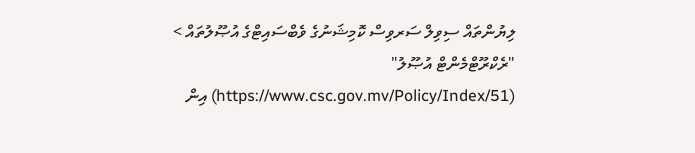ލިޔުންތައް ސިވިލް ސަރވިސް ކޮމިޝަނުގެ ވެބްސައިޓްގެ އުޞޫލުތައް > "ރެކްރޫޓްމެންޓް އުޞޫލު" (https://www.csc.gov.mv/Policy/Index/51) އިން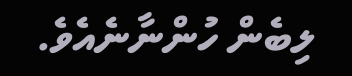ލިބެން ހުންނާނެއެވެ.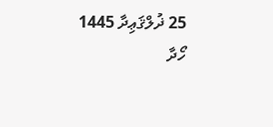25 ޛުލްޤަޢިދާ 1445
ހޯދާ